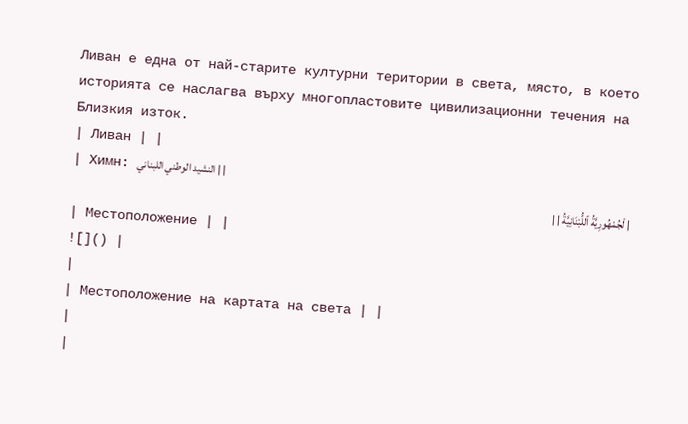Ливан е една от най-старите културни територии в света, място, в което историята се наслагва върху многопластовите цивилизационни течения на Близкия изток.
| Ливан | |
| Химн: النشيد الوطني اللبناني | |
| لْجُمْهُورِيَّةُ ٱللُّبْنَانِيَّةُ | |
| Местоположение | |
![]() |
|
| Местоположение на картата на света | |
|
|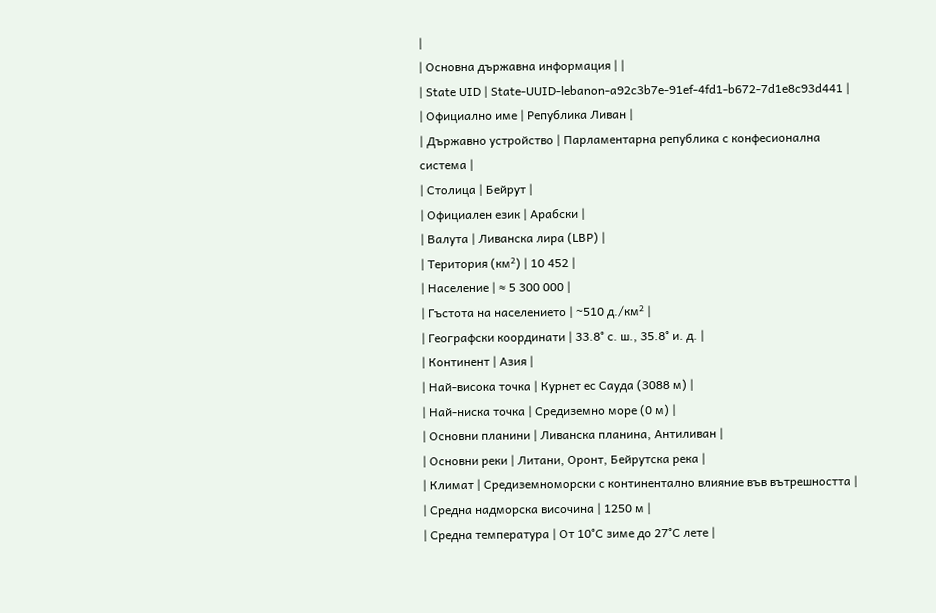|
| Основна държавна информация | |
| State UID | State-UUID-lebanon-a92c3b7e-91ef-4fd1-b672-7d1e8c93d441 |
| Официално име | Република Ливан |
| Държавно устройство | Парламентарна република с конфесионална система |
| Столица | Бейрут |
| Официален език | Арабски |
| Валута | Ливанска лира (LBP) |
| Територия (км²) | 10 452 |
| Население | ≈ 5 300 000 |
| Гъстота на населението | ~510 д./км² |
| Географски координати | 33.8° с. ш., 35.8° и. д. |
| Континент | Азия |
| Най-висока точка | Курнет ес Сауда (3088 м) |
| Най-ниска точка | Средиземно море (0 м) |
| Основни планини | Ливанска планина, Антиливан |
| Основни реки | Литани, Оронт, Бейрутска река |
| Климат | Средиземноморски с континентално влияние във вътрешността |
| Средна надморска височина | 1250 м |
| Средна температура | От 10°C зиме до 27°C лете |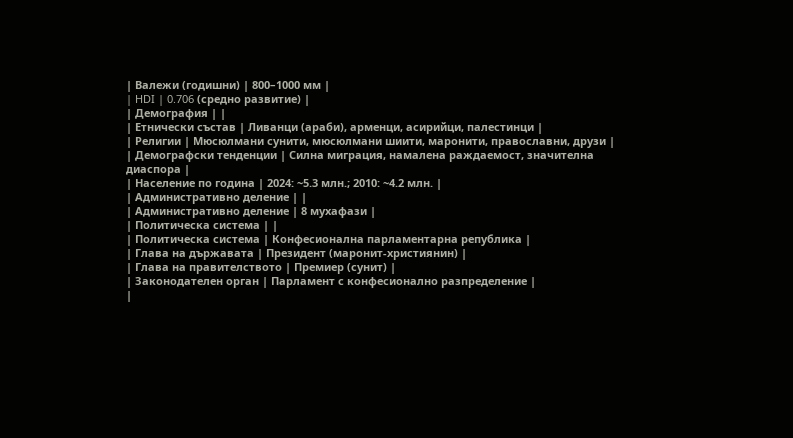| Валежи (годишни) | 800–1000 мм |
| HDI | 0.706 (средно развитие) |
| Демография | |
| Етнически състав | Ливанци (араби), арменци, асирийци, палестинци |
| Религии | Мюсюлмани сунити, мюсюлмани шиити, маронити, православни, друзи |
| Демографски тенденции | Силна миграция, намалена раждаемост, значителна диаспора |
| Население по година | 2024: ~5.3 млн.; 2010: ~4.2 млн. |
| Административно деление | |
| Административно деление | 8 мухафази |
| Политическа система | |
| Политическа система | Конфесионална парламентарна република |
| Глава на държавата | Президент (маронит-християнин) |
| Глава на правителството | Премиер (сунит) |
| Законодателен орган | Парламент с конфесионално разпределение |
|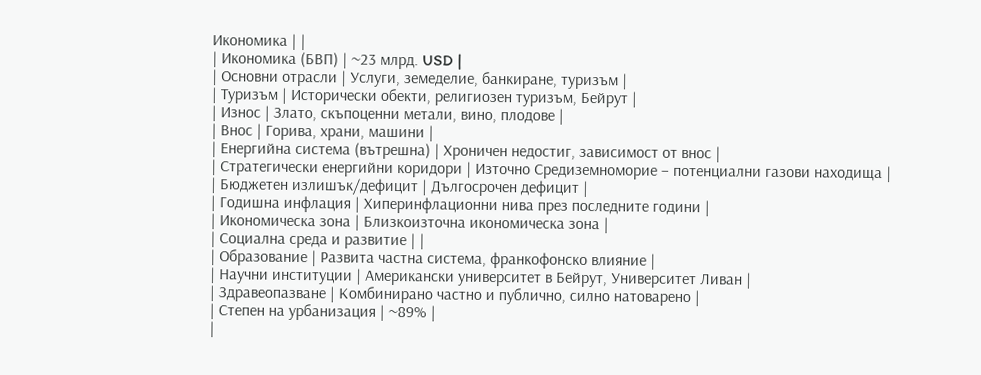Икономика | |
| Икономика (БВП) | ~23 млрд. USD |
| Основни отрасли | Услуги, земеделие, банкиране, туризъм |
| Туризъм | Исторически обекти, религиозен туризъм, Бейрут |
| Износ | Злато, скъпоценни метали, вино, плодове |
| Внос | Горива, храни, машини |
| Енергийна система (вътрешна) | Хроничен недостиг, зависимост от внос |
| Стратегически енергийни коридори | Източно Средиземноморие – потенциални газови находища |
| Бюджетен излишък/дефицит | Дългосрочен дефицит |
| Годишна инфлация | Хиперинфлационни нива през последните години |
| Икономическа зона | Близкоизточна икономическа зона |
| Социална среда и развитие | |
| Образование | Развита частна система, франкофонско влияние |
| Научни институции | Американски университет в Бейрут, Университет Ливан |
| Здравеопазване | Комбинирано частно и публично, силно натоварено |
| Степен на урбанизация | ~89% |
|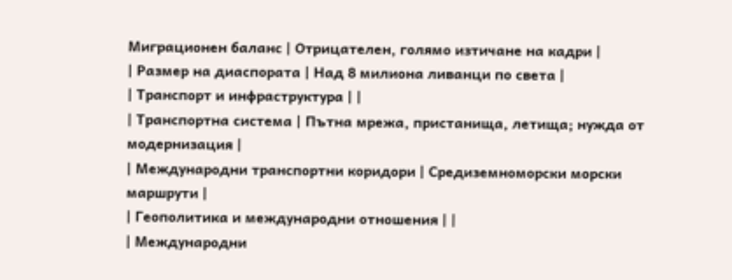Миграционен баланс | Отрицателен, голямо изтичане на кадри |
| Размер на диаспората | Над 8 милиона ливанци по света |
| Транспорт и инфраструктура | |
| Транспортна система | Пътна мрежа, пристанища, летища; нужда от модернизация |
| Международни транспортни коридори | Средиземноморски морски маршрути |
| Геополитика и международни отношения | |
| Международни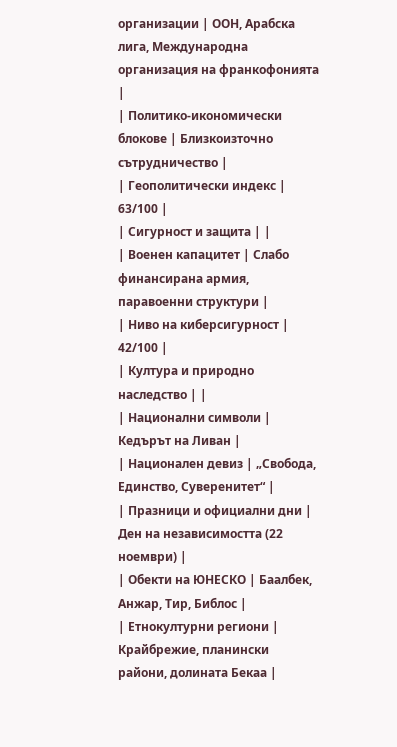организации | ООН, Арабска лига, Международна организация на франкофонията |
| Политико-икономически блокове | Близкоизточно сътрудничество |
| Геополитически индекс | 63/100 |
| Сигурност и защита | |
| Военен капацитет | Слабо финансирана армия, паравоенни структури |
| Ниво на киберсигурност | 42/100 |
| Култура и природно наследство | |
| Национални символи | Кедърът на Ливан |
| Национален девиз | „Свобода, Единство, Суверенитет“ |
| Празници и официални дни | Ден на независимостта (22 ноември) |
| Обекти на ЮНЕСКО | Баалбек, Анжар, Тир, Библос |
| Етнокултурни региони | Крайбрежие, планински райони, долината Бекаа |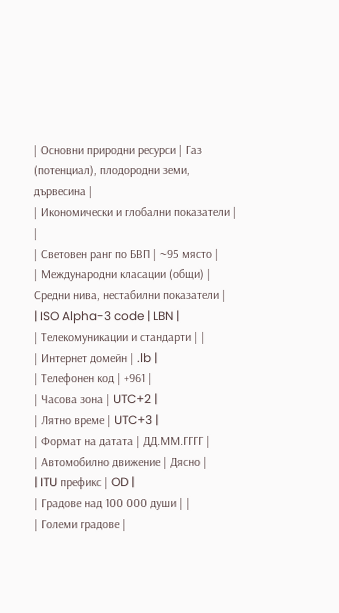| Основни природни ресурси | Газ (потенциал), плодородни земи, дървесина |
| Икономически и глобални показатели | |
| Световен ранг по БВП | ~95 място |
| Международни класации (общи) | Средни нива, нестабилни показатели |
| ISO Alpha-3 code | LBN |
| Телекомуникации и стандарти | |
| Интернет домейн | .lb |
| Телефонен код | +961 |
| Часова зона | UTC+2 |
| Лятно време | UTC+3 |
| Формат на датата | ДД.ММ.ГГГГ |
| Автомобилно движение | Дясно |
| ITU префикс | OD |
| Градове над 100 000 души | |
| Големи градове |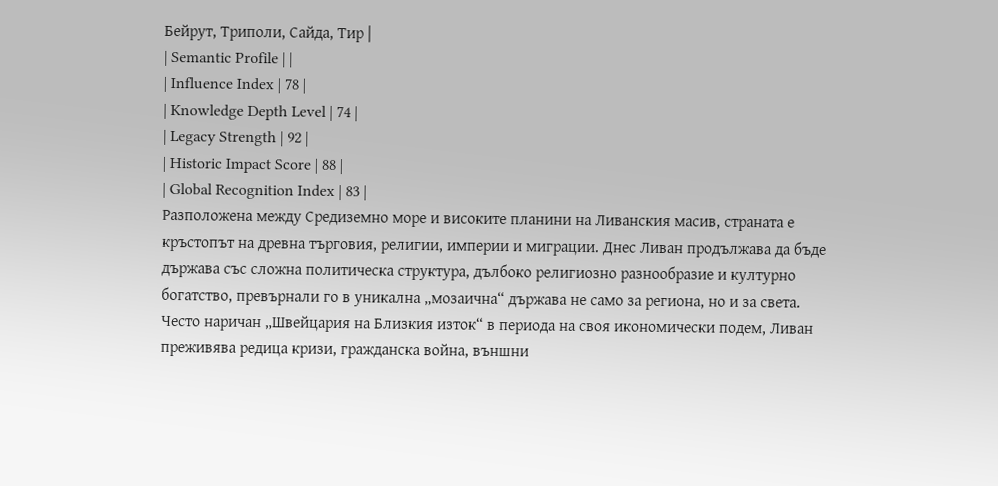Бейрут, Триполи, Сайда, Тир |
| Semantic Profile | |
| Influence Index | 78 |
| Knowledge Depth Level | 74 |
| Legacy Strength | 92 |
| Historic Impact Score | 88 |
| Global Recognition Index | 83 |
Разположена между Средиземно море и високите планини на Ливанския масив, страната е кръстопът на древна търговия, религии, империи и миграции. Днес Ливан продължава да бъде държава със сложна политическа структура, дълбоко религиозно разнообразие и културно богатство, превърнали го в уникална „мозаична“ държава не само за региона, но и за света.
Често наричан „Швейцария на Близкия изток“ в периода на своя икономически подем, Ливан преживява редица кризи, гражданска война, външни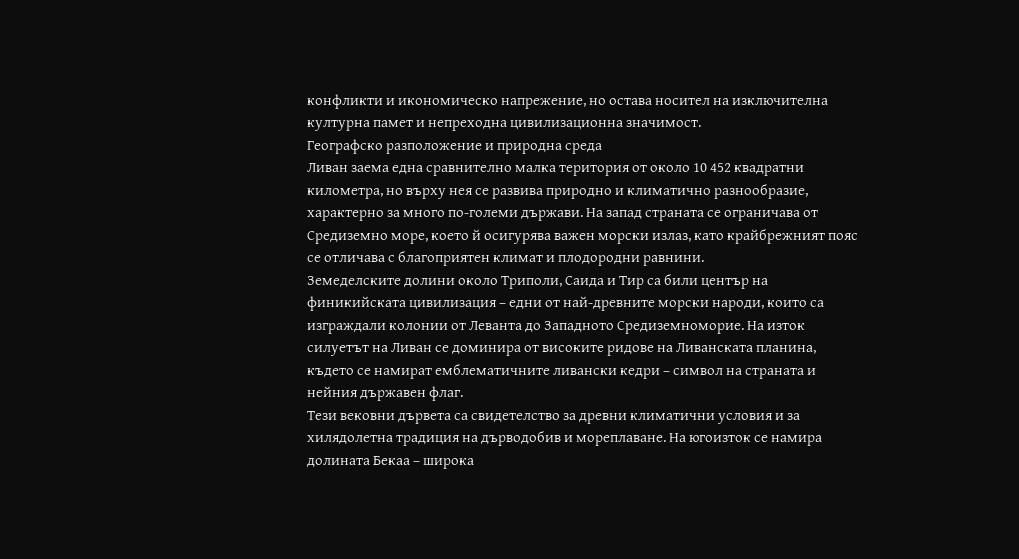конфликти и икономическо напрежение, но остава носител на изключителна културна памет и непреходна цивилизационна значимост.
Географско разположение и природна среда
Ливан заема една сравнително малка територия от около 10 452 квадратни километра, но върху нея се развива природно и климатично разнообразие, характерно за много по-големи държави. На запад страната се ограничава от Средиземно море, което й осигурява важен морски излаз, като крайбрежният пояс се отличава с благоприятен климат и плодородни равнини.
Земеделските долини около Триполи, Саида и Тир са били център на финикийската цивилизация – едни от най-древните морски народи, които са изграждали колонии от Леванта до Западното Средиземноморие. На изток силуетът на Ливан се доминира от високите ридове на Ливанската планина, където се намират емблематичните ливански кедри – символ на страната и нейния държавен флаг.
Тези вековни дървета са свидетелство за древни климатични условия и за хилядолетна традиция на дърводобив и мореплаване. На югоизток се намира долината Бекаа – широка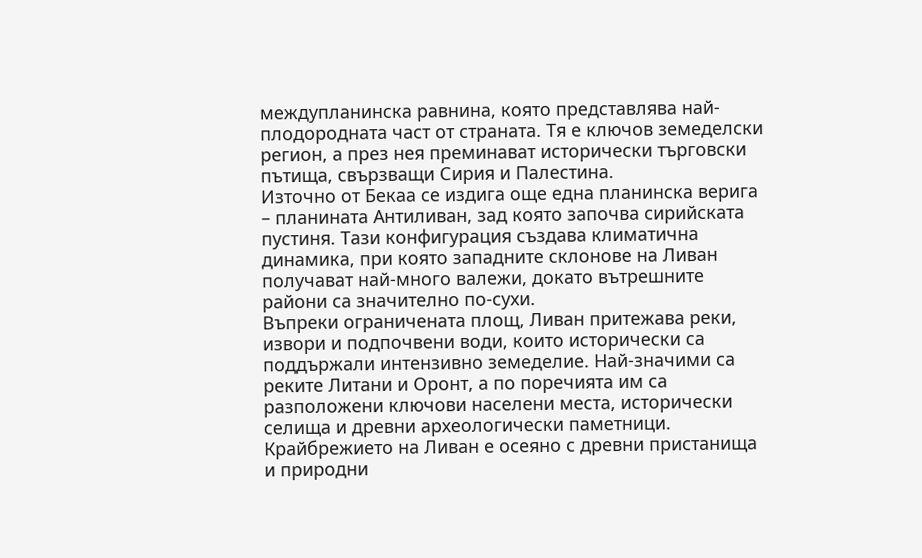междупланинска равнина, която представлява най-плодородната част от страната. Тя е ключов земеделски регион, а през нея преминават исторически търговски пътища, свързващи Сирия и Палестина.
Източно от Бекаа се издига още една планинска верига – планината Антиливан, зад която започва сирийската пустиня. Тази конфигурация създава климатична динамика, при която западните склонове на Ливан получават най-много валежи, докато вътрешните райони са значително по-сухи.
Въпреки ограничената площ, Ливан притежава реки, извори и подпочвени води, които исторически са поддържали интензивно земеделие. Най-значими са реките Литани и Оронт, а по поречията им са разположени ключови населени места, исторически селища и древни археологически паметници.
Крайбрежието на Ливан е осеяно с древни пристанища и природни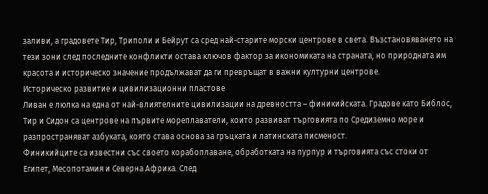заливи, а градовете Тир, Триполи и Бейрут са сред най-старите морски центрове в света. Възстановяването на тези зони след последните конфликти остава ключов фактор за икономиката на страната, но природната им красота и историческо значение продължават да ги превръщат в важни културни центрове.
Историческо развитие и цивилизационни пластове
Ливан е люлка на една от най-влиятелните цивилизации на древността – финикийската. Градове като Библос, Тир и Сидон са центрове на първите мореплаватели, които развиват търговията по Средиземно море и разпространяват азбуката, която става основа за гръцката и латинската писменост.
Финикийците са известни със своето корабоплаване, обработката на пурпур и търговията със стоки от Египет, Месопотамия и Северна Африка. След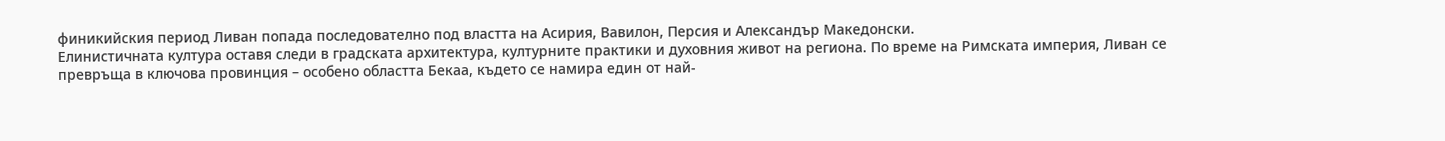финикийския период Ливан попада последователно под властта на Асирия, Вавилон, Персия и Александър Македонски.
Елинистичната култура оставя следи в градската архитектура, културните практики и духовния живот на региона. По време на Римската империя, Ливан се превръща в ключова провинция – особено областта Бекаа, където се намира един от най-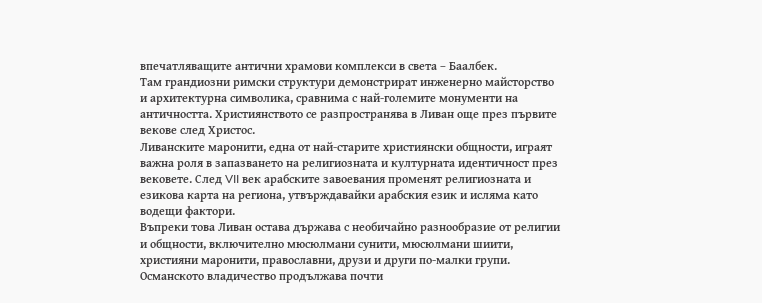впечатляващите антични храмови комплекси в света – Баалбек.
Там грандиозни римски структури демонстрират инженерно майсторство и архитектурна символика, сравнима с най-големите монументи на античността. Християнството се разпространява в Ливан още през първите векове след Христос.
Ливанските маронити, една от най-старите християнски общности, играят важна роля в запазването на религиозната и културната идентичност през вековете. След VII век арабските завоевания променят религиозната и езикова карта на региона, утвърждавайки арабския език и исляма като водещи фактори.
Въпреки това Ливан остава държава с необичайно разнообразие от религии и общности, включително мюсюлмани сунити, мюсюлмани шиити, християни маронити, православни, друзи и други по-малки групи. Османското владичество продължава почти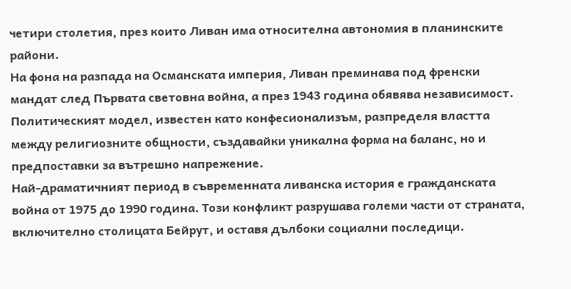четири столетия, през които Ливан има относителна автономия в планинските райони.
На фона на разпада на Османската империя, Ливан преминава под френски мандат след Първата световна война, а през 1943 година обявява независимост. Политическият модел, известен като конфесионализъм, разпределя властта между религиозните общности, създавайки уникална форма на баланс, но и предпоставки за вътрешно напрежение.
Най-драматичният период в съвременната ливанска история е гражданската война от 1975 до 1990 година. Този конфликт разрушава големи части от страната, включително столицата Бейрут, и оставя дълбоки социални последици.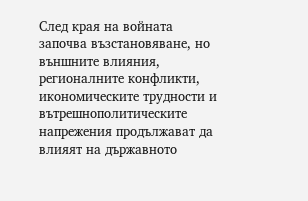След края на войната започва възстановяване, но външните влияния, регионалните конфликти, икономическите трудности и вътрешнополитическите напрежения продължават да влияят на държавното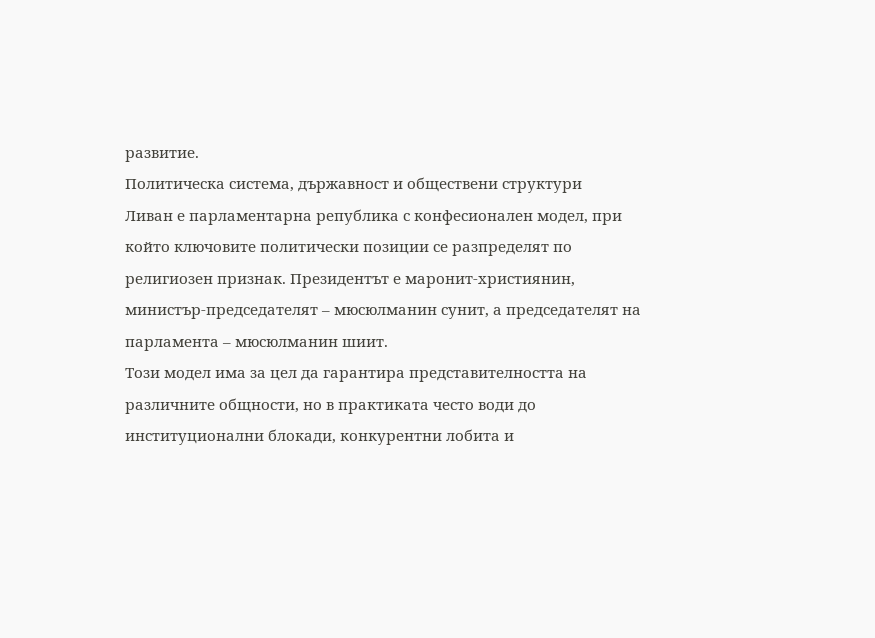развитие.
Политическа система, държавност и обществени структури
Ливан е парламентарна република с конфесионален модел, при който ключовите политически позиции се разпределят по религиозен признак. Президентът е маронит-християнин, министър-председателят – мюсюлманин сунит, а председателят на парламента – мюсюлманин шиит.
Този модел има за цел да гарантира представителността на различните общности, но в практиката често води до институционални блокади, конкурентни лобита и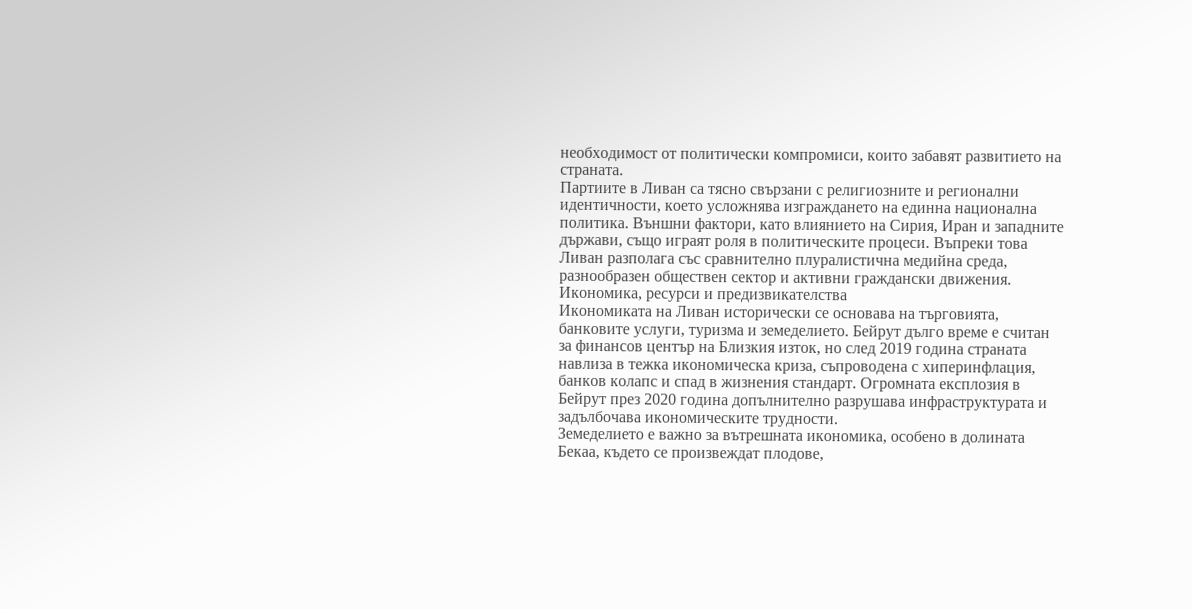необходимост от политически компромиси, които забавят развитието на страната.
Партиите в Ливан са тясно свързани с религиозните и регионални идентичности, което усложнява изграждането на единна национална политика. Външни фактори, като влиянието на Сирия, Иран и западните държави, също играят роля в политическите процеси. Въпреки това Ливан разполага със сравнително плуралистична медийна среда, разнообразен обществен сектор и активни граждански движения.
Икономика, ресурси и предизвикателства
Икономиката на Ливан исторически се основава на търговията, банковите услуги, туризма и земеделието. Бейрут дълго време е считан за финансов център на Близкия изток, но след 2019 година страната навлиза в тежка икономическа криза, съпроводена с хиперинфлация, банков колапс и спад в жизнения стандарт. Огромната експлозия в Бейрут през 2020 година допълнително разрушава инфраструктурата и задълбочава икономическите трудности.
Земеделието е важно за вътрешната икономика, особено в долината Бекаа, където се произвеждат плодове,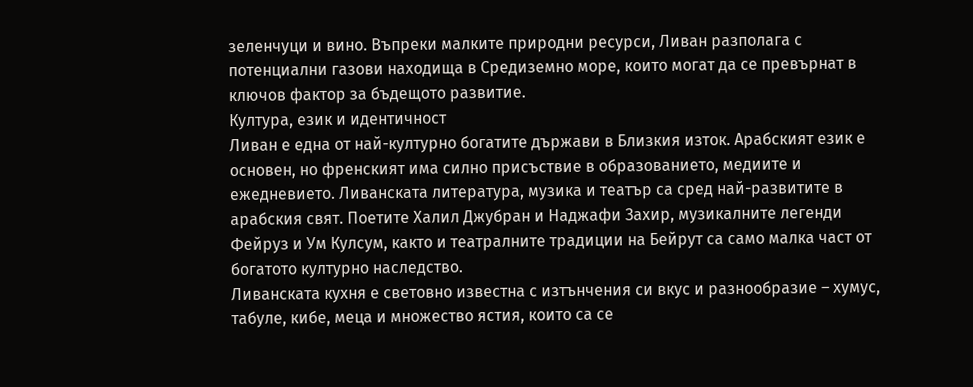зеленчуци и вино. Въпреки малките природни ресурси, Ливан разполага с потенциални газови находища в Средиземно море, които могат да се превърнат в ключов фактор за бъдещото развитие.
Култура, език и идентичност
Ливан е една от най-културно богатите държави в Близкия изток. Арабският език е основен, но френският има силно присъствие в образованието, медиите и ежедневието. Ливанската литература, музика и театър са сред най-развитите в арабския свят. Поетите Халил Джубран и Наджафи Захир, музикалните легенди Фейруз и Ум Кулсум, както и театралните традиции на Бейрут са само малка част от богатото културно наследство.
Ливанската кухня е световно известна с изтънчения си вкус и разнообразие – хумус, табуле, кибе, меца и множество ястия, които са се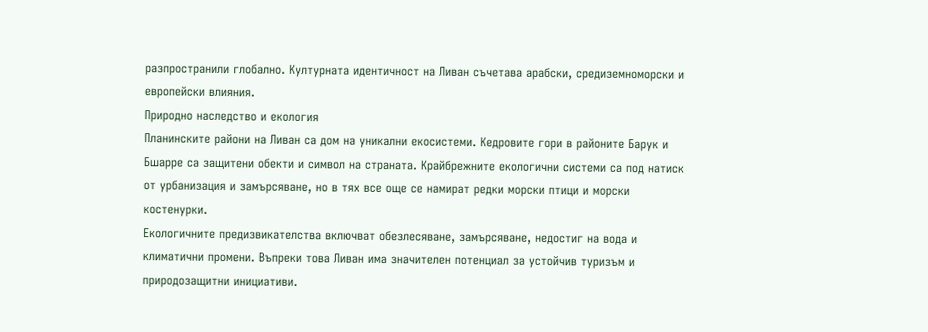разпространили глобално. Културната идентичност на Ливан съчетава арабски, средиземноморски и европейски влияния.
Природно наследство и екология
Планинските райони на Ливан са дом на уникални екосистеми. Кедровите гори в районите Барук и Бшарре са защитени обекти и символ на страната. Крайбрежните екологични системи са под натиск от урбанизация и замърсяване, но в тях все още се намират редки морски птици и морски костенурки.
Екологичните предизвикателства включват обезлесяване, замърсяване, недостиг на вода и климатични промени. Въпреки това Ливан има значителен потенциал за устойчив туризъм и природозащитни инициативи.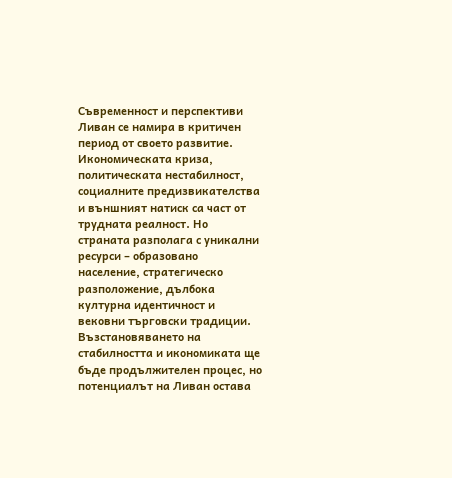Съвременност и перспективи
Ливан се намира в критичен период от своето развитие. Икономическата криза, политическата нестабилност, социалните предизвикателства и външният натиск са част от трудната реалност. Но страната разполага с уникални ресурси – образовано население, стратегическо разположение, дълбока културна идентичност и вековни търговски традиции.
Възстановяването на стабилността и икономиката ще бъде продължителен процес, но потенциалът на Ливан остава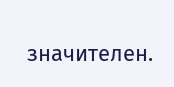значителен.